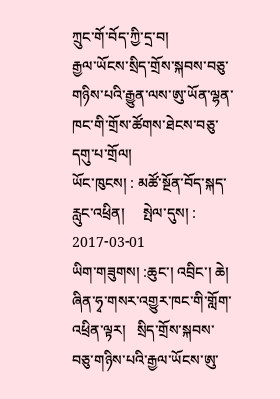ཀྲུང་གོ་བོད་ཀྱི་དྲ་བ།
རྒྱལ་ཡོངས་སྲིད་གྲོས་སྐབས་བཅུ་གཉིས་པའི་རྒྱུན་ལས་ཨུ་ཡོན་ལྷན་ཁང་གི་གྲོས་ཚོགས་ཐེངས་བཅུ་དགུ་པ་གྲོལ།
ཡོང་ཁུངས། : མཚོ་སྔོན་བོད་སྐད་རླུང་འཕྲིན།     སྤེལ་དུས། : 2017-03-01
ཡིག་གཟུགས། :ཆུང་། འབྲིང་། ཆེ།
ཞིན་ཧྭ་གསར་འགྱུར་ཁང་གི་གློག་འཕྲིན་ལྟར།   སྲིད་གྲོས་སྐབས་བཅུ་གཉིས་པའི་རྒྱལ་ཡོངས་ཨུ་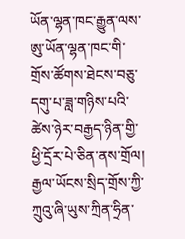ཡོན་ལྷན་ཁང་རྒྱུན་ལས་ཨུ་ཡོན་ལྷན་ཁང་གི་གྲོས་ཚོགས་ཐེངས་བཅུ་དགུ་པ་ཟླ་གཉིས་པའི་ཚེས་ཉེར་བརྒྱད་ཉིན་གྱི་ཕྱི་དྲོར་པེ་ཅིན་ནས་གྲོལ། རྒྱལ་ཡོངས་སྲིད་གྲོས་ཀྱི་ཀྲུའུ་ཞི་ཡུས་ཀྲིན་ཧྲིན་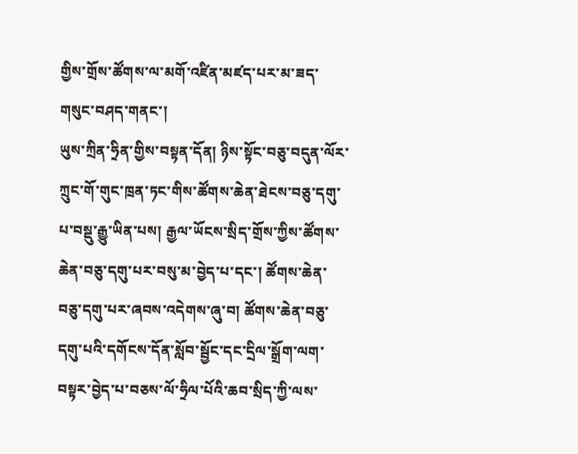གྱིས་གྲོས་ཚོགས་ལ་མགོ་འཛིན་མཛད་པར་མ་ཟད་གསུང་བཤད་གནང་།
ཡུས་ཀྲིན་ཧྲིན་གྱིས་བསྟན་དོན། ཉིས་སྟོང་བཅུ་བདུན་ལོར་ཀྲུང་གོ་གུང་ཁྲན་ཏང་གིས་ཚོགས་ཆེན་ཐེངས་བཅུ་དགུ་པ་བསྡུ་རྒྱུ་ཡིན་པས། རྒྱལ་ཡོངས་སྲིད་གྲོས་ཀྱིས་ཚོགས་ཆེན་བཅུ་དགུ་པར་བསུ་མ་བྱེད་པ་དང་། ཚོགས་ཆེན་བཅུ་དགུ་པར་ཞབས་འདེགས་ཞུ་བ། ཚོགས་ཆེན་བཅུ་དགུ་པའི་དགོངས་དོན་སློབ་སྦྱོང་དང་དྲིལ་སྒྲོག་ལག་བསྟར་བྱེད་པ་བཅས་ལོ་ཧྲིལ་པོའི་ཆབ་སྲིད་ཀྱི་ལས་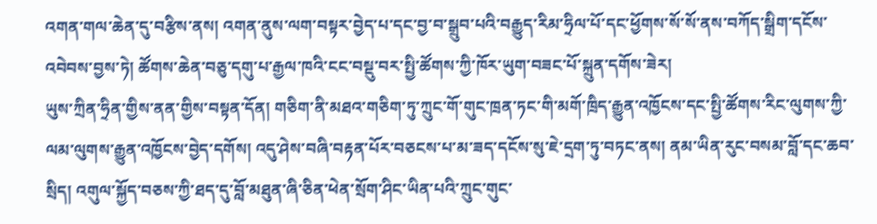འགན་གལ་ཆེན་དུ་བརྩིས་ནས། འགན་ནུས་ལག་བསྟར་བྱེད་པ་དང་བྱ་བ་སྒྲུབ་པའི་བརྒྱུད་རིམ་ཧྲིལ་པོ་དང་ཕྱོགས་སོ་སོ་ནས་བཀོད་སྒྲིག་དངོས་འབེབས་བྱས་ཏེ། ཚོགས་ཆེན་བཅུ་དགུ་པ་རྒྱལ་ཁའི་ངང་བསྡུ་བར་སྤྱི་ཚོགས་ཀྱི་ཁོར་ཡུག་བཟང་པོ་སྐྲུན་དགོས་ཟེར།
ཡུས་ཀྲིན་ཧྲིན་གྱིས་ནན་གྱིས་བསྟན་དོན། གཅིག་ནི་མཐའ་གཅིག་ཏུ་ཀྲུང་གོ་གུང་ཁྲན་ཏང་གི་མགོ་ཁྲིད་རྒྱུན་འཁྱོངས་དང་སྤྱི་ཚོགས་རིང་ལུགས་ཀྱི་ལམ་ལུགས་རྒྱུན་འཁྱོངས་བྱེད་དགོས། འདུ་ཤེས་བཞི་བརྟན་པོར་བཅངས་པ་མ་ཟད་དངོས་སུ་ཇེ་དྲག་ཏུ་བཏང་ནས། ནམ་ཡིན་རུང་བསམ་བློ་དང་ཆབ་སྲིད། འགུལ་སྐྱོད་བཅས་ཀྱི་ཐད་དུ་བློ་མཐུན་ཞི་ཅིན་ཕེན་སྲོག་ཤིང་ཡིན་པའི་ཀྲུང་གུང་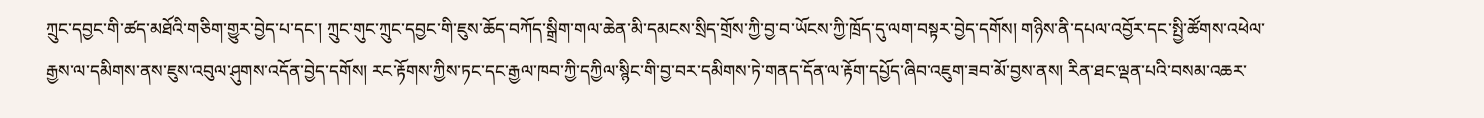ཀྲུང་དབྱང་གི་ཚད་མཐོའི་གཅིག་གྱུར་བྱེད་པ་དང་། ཀྲུང་གུང་ཀྲུང་དབྱང་གི་ཇུས་ཆོད་བཀོད་སྒྲིག་གལ་ཆེན་མི་དམངས་སྲིད་གྲོས་ཀྱི་བྱ་བ་ཡོངས་ཀྱི་ཁྲོད་དུ་ལག་བསྟར་བྱེད་དགོས། གཉིས་ནི་དཔལ་འབྱོར་དང་སྤྱི་ཚོགས་འཕེལ་རྒྱས་ལ་དམིགས་ནས་ཇུས་འབུལ་ཤུགས་འདོན་བྱེད་དགོས། རང་རྟོགས་ཀྱིས་ཏང་དང་རྒྱལ་ཁབ་ཀྱི་དཀྱིལ་སྙིང་གི་བྱ་བར་དམིགས་ཏེ་གནད་དོན་ལ་རྟོག་དཔྱོད་ཞིབ་འཇུག་ཟབ་མོ་བྱས་ནས། རིན་ཐང་ལྡན་པའི་བསམ་འཆར་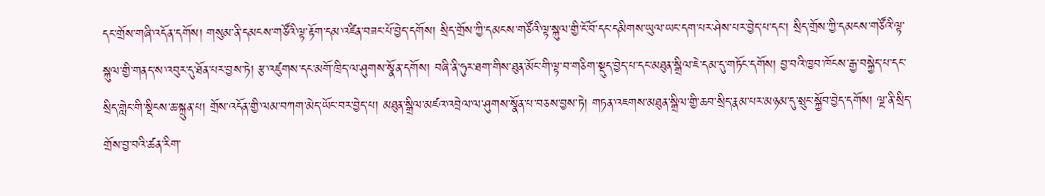དང་གྲོས་གཞི་འདོན་དགོས། གསུམ་ནི་དམངས་གཙོའི་ལྟ་རྟོག་དམ་འཛིན་བཟང་པོ་བྱེད་དགོས། སྲིད་གྲོས་ཀྱི་དམངས་གཙོའི་ལྟ་སྐུལ་གྱི་ངོ་བོ་དང་དམིགས་ཡུལ་ཡང་དག་པར་ཤེས་པར་བྱེད་པ་དང་། སྲིད་གྲོས་ཀྱི་དམངས་གཙོའི་ལྟ་སྐུལ་གྱི་གནད་ས་འབུར་དུ་ཐོན་པར་བྱས་ཏེ། རྩ་འཛུགས་དང་མགོ་ཁྲིད་ལ་ཤུགས་སྣོན་དགོས། བཞི་ནི་ཧུར་ཐག་གིས་ཐུན་མོང་གི་ལྟ་བ་གཅིག་སྡུད་བྱེད་པ་དང་མཐུན་སྒྲིལ་ཇེ་དམ་དུ་གཏོང་དགོས། བྱ་བའི་ཁྱབ་ཁོངས་རྒྱ་བསྐྱེད་པ་དང་སྲིད་གླེང་གི་སྡིངས་ཆ་སྐྲུན་པ། གྲོས་འདོན་གྱི་ལམ་བཀག་མེད་ཡོང་བར་བྱེད་པ། མཐུན་སྒྲིལ་མཛའ་འབྲེལ་ལ་ཤུགས་སྣོན་པ་བཅས་བྱས་ཏེ། གཏན་འཇགས་མཐུན་སྒྲིལ་གྱི་ཆབ་སྲིད་རྣམ་པར་མཉམ་དུ་སྲུང་སྐྱོབ་བྱེད་དགོས། ལྔ་ནི་སྲིད་གྲོས་བྱ་བའི་ཚན་རིག་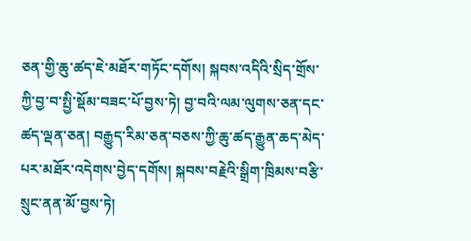ཅན་གྱི་ཆུ་ཚད་ཇེ་མཐོར་གཏོང་དགོས། སྐབས་འདིའི་སྲིད་གྲོས་ཀྱི་བྱ་བ་སྤྱི་སྡོམ་བཟང་པོ་བྱས་ཏེ། བྱ་བའི་ལམ་ལུགས་ཅན་དང་ཚད་ལྡན་ཅན། བརྒྱུད་རིམ་ཅན་བཅས་ཀྱི་ཆུ་ཚད་རྒྱུན་ཆད་མེད་པར་མཐོར་འདེགས་བྱེད་དགོས། སྐབས་བརྗེའི་སྒྲིག་ཁྲིམས་བརྩི་སྲུང་ནན་མོ་བྱས་ཏེ།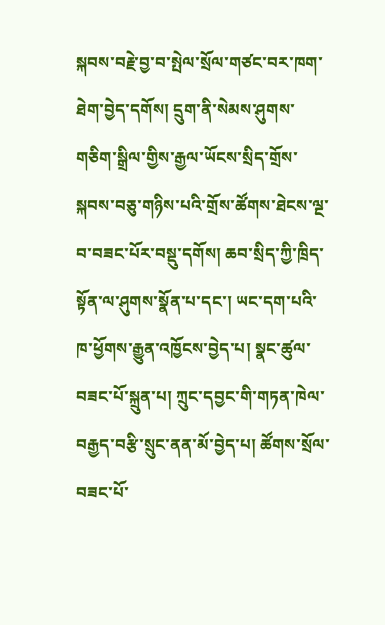སྐབས་བརྗེ་བྱ་བ་སྤེལ་སྲོལ་གཙང་བར་ཁག་ཐེག་བྱེད་དགོས། དྲུག་ནི་སེམས་ཤུགས་གཅིག་སྒྲིལ་གྱིས་རྒྱལ་ཡོངས་སྲིད་གྲོས་སྐབས་བཅུ་གཉིས་པའི་གྲོས་ཚོགས་ཐེངས་ལྔ་བ་བཟང་པོར་བསྡུ་དགོས། ཆབ་སྲིད་ཀྱི་ཁྲིད་སྟོན་ལ་ཤུགས་སྣོན་པ་དང་། ཡང་དག་པའི་ཁ་ཕྱོགས་རྒྱུན་འཁྱོངས་བྱེད་པ། སྣང་ཚུལ་བཟང་པོ་སྐྲུན་པ། ཀྲུང་དབྱང་གི་གཏན་ཁེལ་བརྒྱད་བརྩི་སྲུང་ནན་མོ་བྱེད་པ། ཚོགས་སྲོལ་བཟང་པོ་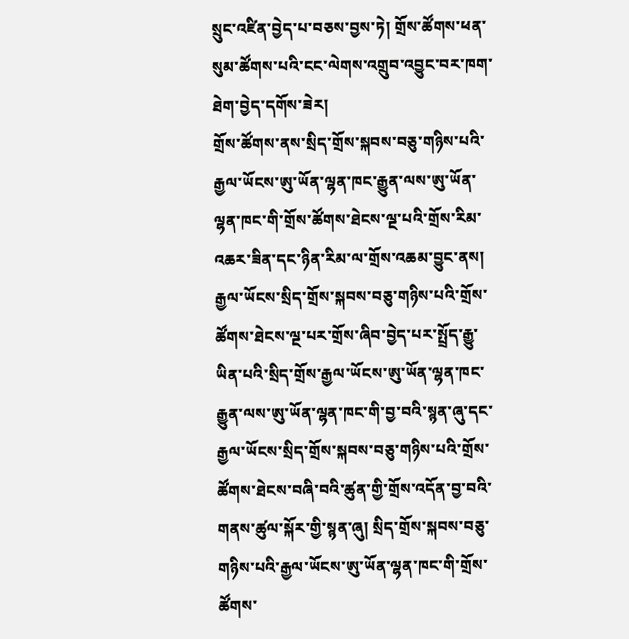སྲུང་འཛིན་བྱེད་པ་བཅས་བྱས་ཏེ། གྲོས་ཚོགས་ཕན་སུམ་ཚོགས་པའི་ངང་ལེགས་འགྲུབ་འབྱུང་བར་ཁག་ཐེག་བྱེད་དགོས་ཟེར།
གྲོས་ཚོགས་ནས་སྲིད་གྲོས་སྐབས་བཅུ་གཉིས་པའི་རྒྱལ་ཡོངས་ཨུ་ཡོན་ལྷན་ཁང་རྒྱུན་ལས་ཨུ་ཡོན་ལྷན་ཁང་གི་གྲོས་ཚོགས་ཐེངས་ལྔ་པའི་གྲོས་རིམ་འཆར་ཟིན་དང་ཉིན་རིམ་ལ་གྲོས་འཆམ་བྱུང་ནས། རྒྱལ་ཡོངས་སྲིད་གྲོས་སྐབས་བཅུ་གཉིས་པའི་གྲོས་ཚོགས་ཐེངས་ལྔ་པར་གྲོས་ཞིབ་བྱེད་པར་སྤྲོད་རྒྱུ་ཡིན་པའི་སྲིད་གྲོས་རྒྱལ་ཡོངས་ཨུ་ཡོན་ལྷན་ཁང་རྒྱུན་ལས་ཨུ་ཡོན་ལྷན་ཁང་གི་བྱ་བའི་སྙན་ཞུ་དང་རྒྱལ་ཡོངས་སྲིད་གྲོས་སྐབས་བཅུ་གཉིས་པའི་གྲོས་ཚོགས་ཐེངས་བཞི་བའི་ཚུན་གྱི་གྲོས་འདོན་བྱ་བའི་གནས་ཚུལ་སྐོར་གྱི་སྙན་ཞུ། སྲིད་གྲོས་སྐབས་བཅུ་གཉིས་པའི་རྒྱལ་ཡོངས་ཨུ་ཡོན་ལྷན་ཁང་གི་གྲོས་ཚོགས་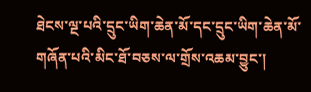ཐེངས་ལྔ་པའི་དྲུང་ཡིག་ཆེན་མོ་དང་དྲུང་ཡིག་ཆེན་མོ་གཞོན་པའི་མིང་ཐོ་བཅས་ལ་གྲོས་འཆམ་བྱུང་།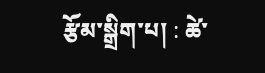རྩོམ་སྒྲིག་པ། : ཚེ་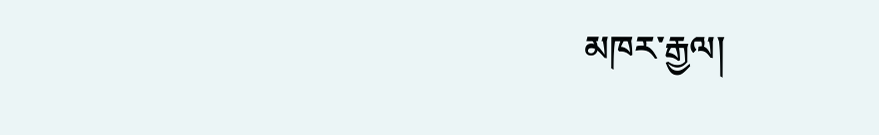མཁར་རྒྱལ།